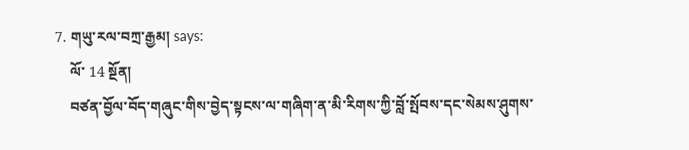7. གཡུ་རལ་བཀྲ་རྒྱམ། says:
    ལོ་ 14 སྔོན།
    བཙན་བྱོལ་བོད་གཞུང་གིས་བྱེད་སྟངས་ལ་གཞིག་ན་མི་རིགས་ཀྱི་བློ་སྤོབས་དང་སེམས་ཤུགས་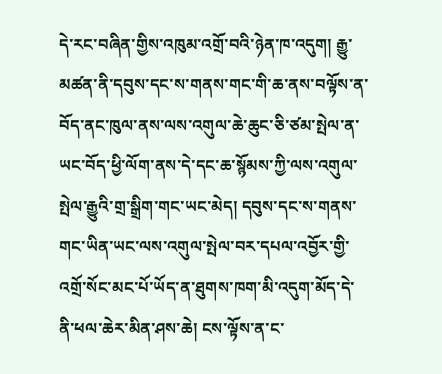དེ་རང་བཞིན་གྱིས་འཁུམ་འགྲོ་བའི་ཉེན་ཁ་འདུག། རྒྱུ་མཚན་ནི་དབུས་དང་ས་གནས་གང་གི་ཆ་ནས་བལྟོས་ན་བོད་ནང་ཁུལ་ནས་ལས་འགུལ་ཆེ་ཆུང་ཅི་ཙམ་སྤེལ་ན་ཡང་བོད་ཕྱི་ལོག་ནས་དེ་དང་ཆ་སྙོམས་ཀྱི་ལས་འགུལ་སྤེལ་རྒྱུའི་གྲ་སྒྲིག་གང་ཡང་མེད། དབུས་དང་ས་གནས་གང་ཡིན་ཡང་ལས་འགུལ་སྤེལ་བར་དཔལ་འབྱོར་གྱི་འགྲོ་སོང་མང་པོ་ཡོད་ན་ཐུགས་ཁག་མི་འདུག་མོད་དེ་ནི་ཕལ་ཆེར་མིན་ཤས་ཆེ། ངས་ལྟོས་ན་ང་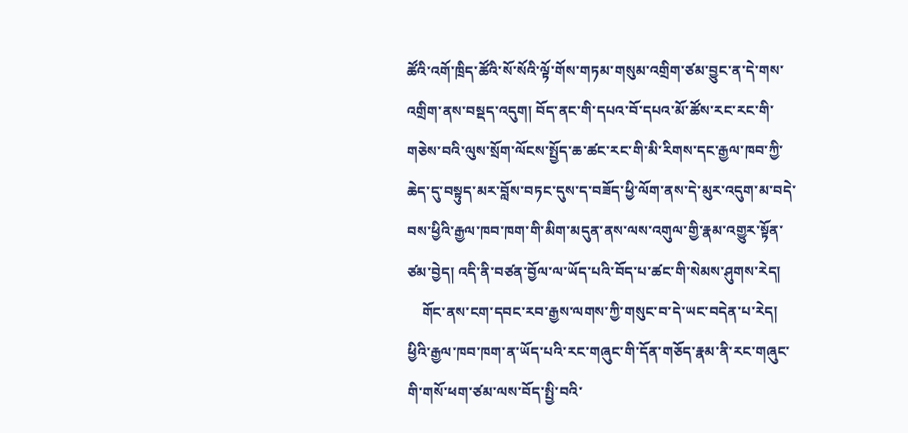ཚོའི་འགོ་ཁྲིད་ཚོའི་སོ་སོའི་ལྟོ་གོས་གཏམ་གསུམ་འགྲིག་ཙམ་བྱུང་ན་དེ་གས་འགྲིག་ནས་བསྡད་འདུག། བོད་ནང་གི་དཔའ་བོ་དཔའ་མོ་ཚོས་རང་རང་གི་གཅེས་བའི་ལུས་སྲོག་ལོངས་སྤྱོད་ཆ་ཚང་རང་གི་མི་རིགས་དང་རྒྱལ་ཁབ་ཀྱི་ཆེད་དུ་བསྟུད་མར་བློས་བཏང་དུས་ད་བཟོད་ཕྱི་ལོག་ནས་དེ་མུར་འདུག་མ་བདེ་བས་ཕྱིའི་རྒྱལ་ཁབ་ཁག་གི་མིག་མདུན་ནས་ལས་འགུལ་གྱི་རྣམ་འགྱུར་སྟོན་ཙམ་བྱེད། འདི་ནི་བཙན་བྱོལ་ལ་ཡོད་པའི་བོད་པ་ཚང་གི་སེམས་ཤུགས་རེད།
    གོང་ནས་ངག་དབང་རབ་རྒྱས་ལགས་ཀྱི་གསུང་བ་དེ་ཡང་བདེན་པ་རེད། ཕྱིའི་རྒྱལ་ཁབ་ཁག་ན་ཡོད་པའི་རང་གཞུང་གི་དོན་གཅོད་རྣམ་ནི་རང་གཞུང་གི་གསོ་ཕག་ཙམ་ལས་བོད་སྤྱི་བའི་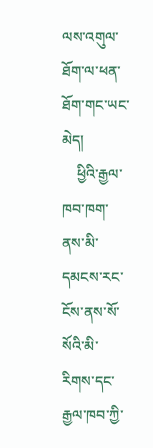ལས་འགུལ་ཐོག་ལ་ཕན་ཐོག་གང་ཡང་མེད།
    ཕྱིའི་རྒྱལ་ཁབ་ཁག་ནས་མི་དམངས་རང་ངོས་ནས་སོ་སོའི་མི་རིགས་དང་རྒྱལ་ཁབ་ཀྱི་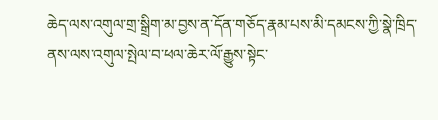ཆེད་ལས་འགུལ་གྲ་སྒྲིག་མ་བྱས་ན་དོན་གཅོད་རྣམ་པས་མི་དམངས་ཀྱི་སྣེ་ཁྲིད་ནས་ལས་འགུལ་སྤེལ་བ་ཕལ་ཆེར་ལོ་རྒྱུས་སྟེང་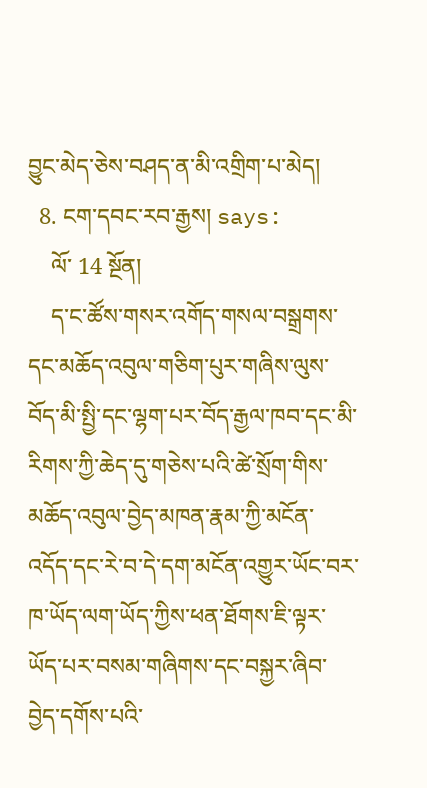བྱུང་མེད་ཅེས་བཤད་ན་མི་འགྲིག་པ་མེད།
  8. ངག་དབང་རབ་རྒྱས། says:
    ལོ་ 14 སྔོན།
    ད་ང་ཚོས་གསར་འགོད་གསལ་བསྒྲགས་དང་མཆོད་འབུལ་གཅིག་པུར་གཞིས་ལུས་བོད་མི་སྤྱི་དང་ལྷག་པར་བོད་རྒྱལ་ཁབ་དང་མི་རིགས་ཀྱི་ཆེད་དུ་གཅེས་པའི་ཚེ་སྲོག་གིས་མཆོད་འབུལ་བྱེད་མཁན་རྣམ་ཀྱི་མངོན་འདོད་དང་རེ་བ་དེ་དག་མངོན་འགྱུར་ཡོང་བར་ཁ་ཡོད་ལག་ཡོད་ཀྱིས་ཕན་ཐོགས་ཇི་ལྟར་ཡོད་པར་བསམ་གཞིགས་དང་བསྐྱར་ཞིབ་བྱེད་དགོས་པའི་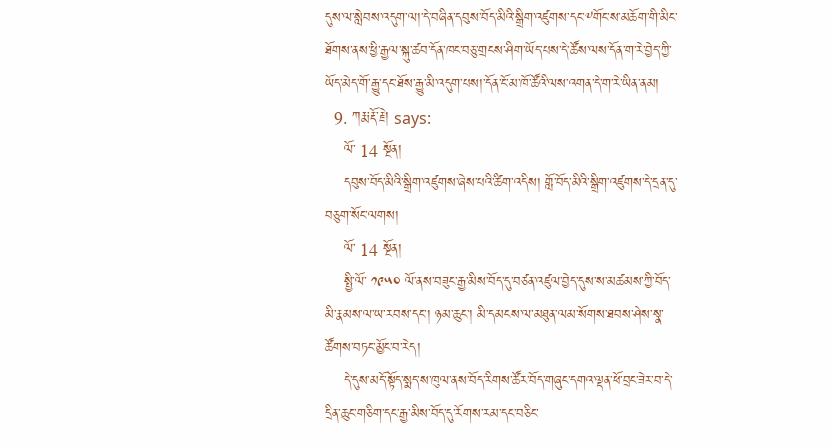དུས་ལ་སླེབས་འདུག་ལ།་དེ་བཞིན་དབུས་བོད་མིའི་སྒྲིག་འཛུགས་དང་༸གོང་ས་མཆོག་གི་མིང་ཐོགས་ནས་ཕྱི་རྒྱལ་སྐུ་ཚབ་དོན་ཁང་བཅུ་གྲངས་ཤིག་ཡོད་པས་དེ་ཚོས་ལས་དོན་ག་རེ་བྱེད་ཀྱི་ཡོད་མེད་གོ་རྒྱུ་དང་ཐོས་རྒྱུ་མི་འདུག་པས།་དོན་ངོ་མ་ཁོ་ཚོའི་ལས་འགན་དེ་ག་རེ་ཡིན་ནམ།
  9. ཀརྨ་རྡོ་རྗེ། says:
    ལོ་ 14 སྔོན།
    དབུས་བོད་མིའི་སྒྲིག་འཛུགས་ཞེས་པའི་ཚིག་འདིས། གློ་བོད་མིའི་སྒྲིག་འཛུགས་དེ་དྲན་དུ་བཅུག་སོང་ལགས།
    ལོ་ 14 སྔོན།
    སྤྱི་ལོ་ ༡༩༥༠ ལོ་ནས་བཟུང་རྒྱ་མིས་བོད་དུ་བཙན་འཛུལ་བྱེད་དུས་ས་མཚམས་ཀྱི་བོད་མི་རྣམས་ལ་ཡ་རབས་དང་། ཉམ་ཆུང་། མི་དམངས་ལ་མཐུན་ལམ་སོགས་ཐབས་ཤེས་སྣ་ཚོགས་བཏང་མྱོང་བ་རེད།
    དེ་དུས་མདོ་སྟོད་སྨད་ས་ཁུལ་ནས་བོད་རིགས་ཚོར་བོད་གཞུང་དགའ་ལྡན་ཕོ་བྲང་ཟེར་བ་དེ་དྲིན་ཆུང་གཅིག་དང་རྒྱ་མིས་བོད་དུ་རོགས་རམ་དང་བཅིང་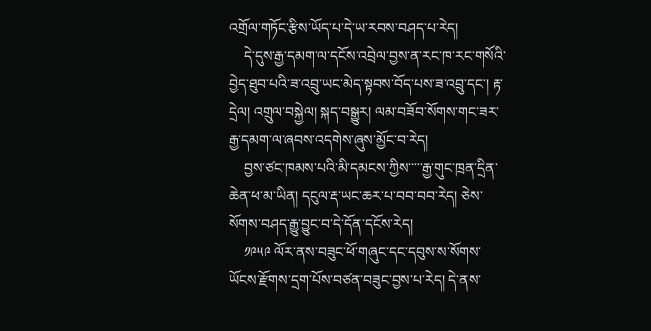འགྲོལ་གཏོང་རྩིས་ཡོད་པ་དེ་ཡ་རབས་བཤད་པ་རེད།
    དེ་དུས་རྒྱ་དམག་ལ་དངོས་འབྲེལ་བྱས་ན་རང་ཁ་རང་གསོའི་བྱེད་ཐུབ་པའི་ཟ་འབྲུ་ཡང་མེད་སྟབས་བོད་པས་ཟ་འབྲུ་དང་། རྟ་དྲེལ། འགྲུལ་བསྐྱེལ། སྐད་བསྒྱུར། ལམ་བཟོབ་སོགས་གང་ཟར་རྒྱ་དམག་ལ་ཞབས་འདགེས་ཞུས་མྱོང་བ་རེད།
    བྱས་ཙང་ཁམས་པའི་མི་དམངས་ཀྱིས་་་་་རྒྱ་གུང་ཁྲན་དྲིན་ཆེན་ཕ་མ་ཡིན། དངུལ་རྡ་ཡང་ཆར་པ་བབ་བབ་རེད། ཅེས་སོགས་བཤད་རྒྱུ་བྱུང་བ་དེ་དོན་དངོས་རེད།
    ༡༩༥༩ ལོར་ནས་བཟུང་ཕོ་གཞུང་དང་དབུས་ས་སོགས་ཡོངས་རྫོགས་དྲག་པོས་བཙན་བཟུང་བྱས་པ་རེད། དེ་ནས་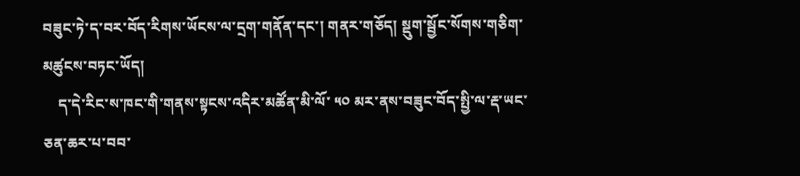བཟུང་ཏེ་ད་བར་བོད་རིགས་ཡོངས་ལ་དྲག་གནོན་དང་། གནར་གཅོད། སྡུག་སྦྱོང་སོགས་གཅིག་མཚུངས་བཏང་ཡོད།
    ད་དེ་རིང་ས་ཁང་གི་གནས་སྟངས་འདིར་མཚོན་མི་ལོ་ ༥༠ མར་ནས་བཟུང་བོད་སྤྱི་ལ་རྡ་ཡང་ཅན་ཆར་པ་བབ་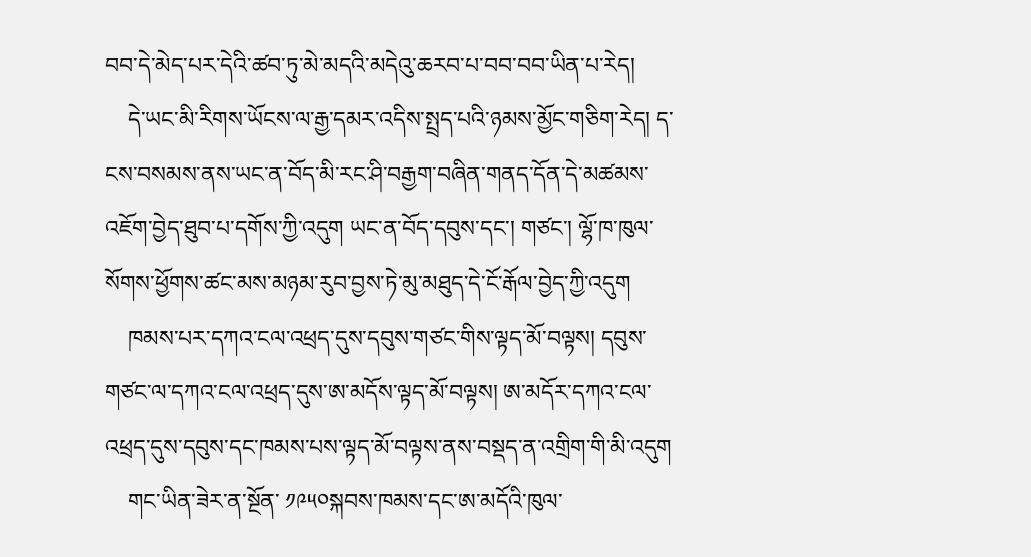བབ་དེ་མེད་པར་དེའི་ཚབ་ཏུ་མེ་མདའི་མདེའུ་ཆརབ་པ་བབ་བབ་ཡིན་པ་རེད།
    དེ་ཡང་མི་རིགས་ཡོངས་ལ་རྒྱ་དམར་འདིས་སྤྲད་པའི་ཉམས་མྱོང་གཅིག་རེད། ད་ངས་བསམས་ནས་ཡང་ན་བོད་མི་རང་ཤི་བརྒྱག་བཞིན་གནད་དོན་དེ་མཚམས་འཇོག་བྱེད་ཐུབ་པ་དགོས་ཀྱི་འདུག ཡང་ན་བོད་དབུས་དང་། གཙང་། ལྷོ་ཁ་ཁུལ་སོགས་ཕྱོགས་ཚང་མས་མཉམ་རུབ་བྱས་ཏེ་མུ་མཐུད་དེ་ངོ་རྒོལ་བྱེད་ཀྱི་འདུག
    ཁམས་པར་དཀའ་ངལ་འཕྲད་དུས་དབུས་གཙང་གིས་ལྟད་མོ་བལྟས། དབུས་གཙང་ལ་དཀའ་ངལ་འཕྲད་དུས་ཨ་མདོས་ལྟད་མོ་བལྟས། ཨ་མདོར་དཀའ་ངལ་འཕྲད་དུས་དབུས་དང་ཁམས་པས་ལྟད་མོ་བལྟས་ནས་བསྡད་ན་འགྲིག་གི་མི་འདུག
    གང་ཡིན་ཟེར་ན་སྔོན་ ༡༩༥༠སྐབས་ཁམས་དང་ཨ་མདོའི་ཁུལ་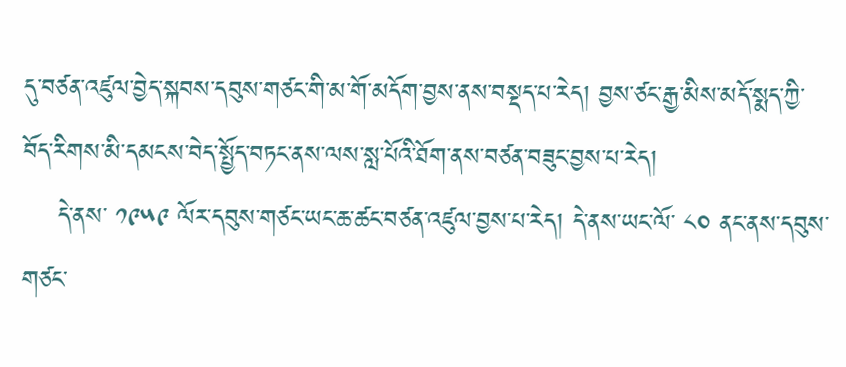དུ་བཙན་འཛུལ་བྱེད་སྐབས་དབུས་གཙང་གི་མ་གོ་མདོག་བྱས་ནས་བསྡད་པ་རེད། བྱས་ཙང་རྒྱ་མིས་མདོ་སྨད་ཀྱི་བོད་རིགས་མི་དམངས་བེད་སྤྱོད་བཏང་ནས་ལས་སླ་པོའི་ཐོག་ནས་བཙན་བཟུང་བྱས་པ་རེད།
    དེ་ནས་ ༡༩༥༩ ལོར་དབུས་གཙང་ཡང་ཆ་ཚང་བཙན་འཛུལ་བྱས་པ་རེད། དེ་ནས་ཡང་ལོ་ ༨༠ ནང་ནས་དབུས་གཙང་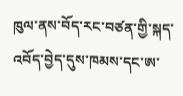ཁུལ་ནས་བོད་རང་བཙན་གྱི་སྐད་འབོད་བྱེད་དུས་ཁམས་དང་ཨ་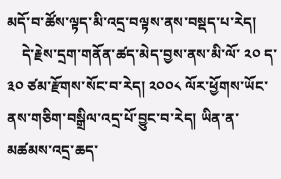མདོ་བ་ཚོས་ལྟད་མི་འདྲ་བལྟས་ནས་བསྡད་པ་རེད།
    དེ་རྗེས་དྲག་གནོན་ཚད་མེད་བྱས་ནས་མི་ལོ་ ༢༠ ད་༣༠ ཙམ་རྫོགས་སོང་བ་རེད། ༢༠༠༨ ལོར་ཕྱོགས་ཡོང་ནས་གཅིག་བསྒྲིལ་འདྲ་པོ་བྱུང་བ་རེད། ཡིན་ན་མཚམས་འདྲ་ཆད་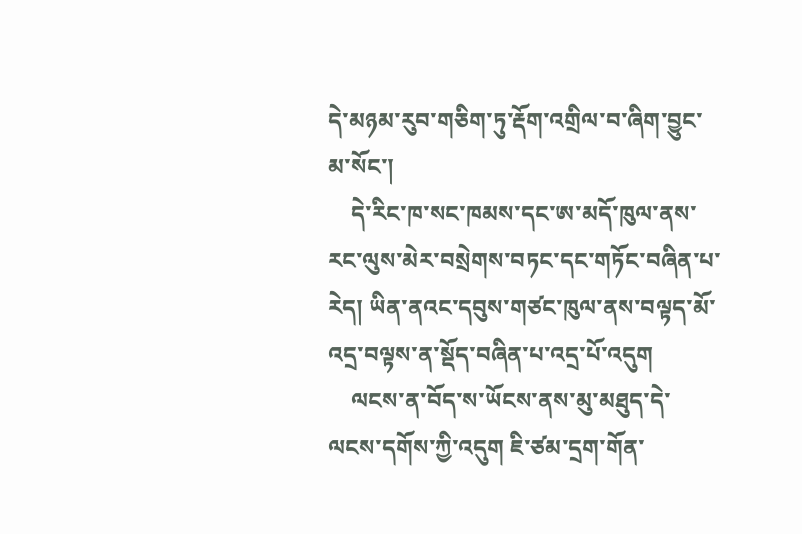དེ་མཉམ་རུབ་གཅིག་ཏུ་རྡོག་འགྲིལ་བ་ཞིག་བྱུང་མ་སོང་།
    དེ་རིང་ཁ་སང་ཁམས་དང་ཨ་མདོ་ཁུལ་ནས་རང་ལུས་མེར་བསྲེགས་བཏང་དང་གཏོང་བཞིན་པ་རེད། ཡིན་ནའང་དབུས་གཙང་ཁུལ་ནས་བལྟད་མོ་འདྲ་བལྟས་ན་སྡོད་བཞིན་པ་འདྲ་པོ་འདུག
    ལངས་ན་བོད་ས་ཡོངས་ནས་མུ་མཐུད་དེ་ལངས་དགོས་ཀྱི་འདུག ཇི་ཙམ་དྲག་གོན་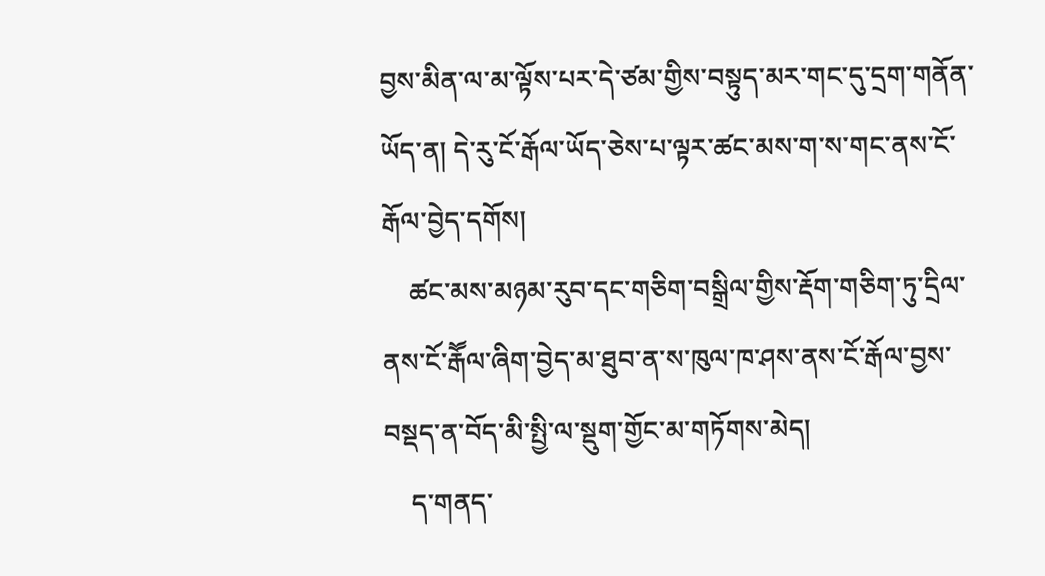བྱས་མིན་ལ་མ་ལྟོས་པར་དེ་ཙམ་གྱིས་བསྟུད་མར་གང་དུ་དྲག་གནོན་ཡོད་ན། དེ་རུ་ངོ་རྒོལ་ཡོད་ཅེས་པ་ལྟར་ཚང་མས་ག་ས་གང་ནས་ངོ་རྒོལ་བྱེད་དགོས།
    ཚང་མས་མཉམ་རུབ་དང་གཅིག་བསྒྲིལ་གྱིས་རྡོག་གཅིག་ཏུ་དྲིལ་ནས་ངོ་རྒཽལ་ཞིག་བྱེད་མ་ཐུབ་ན་ས་ཁུལ་ཁ་ཤས་ནས་ངོ་རྒོལ་བྱས་བསྡད་ན་བོད་མི་སྤྱི་ལ་སྡུག་གྱོང་མ་གཏོགས་མེད།
    ད་གནད་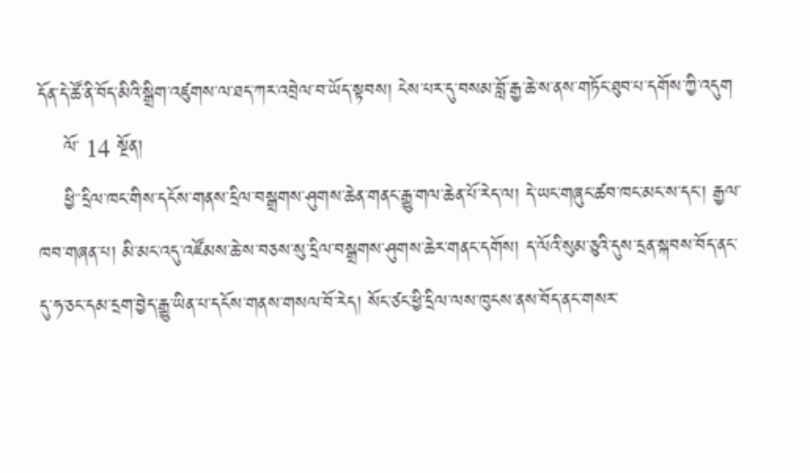དོན་དེ་ཚོ་ནི་བོད་མིའི་སྒྲིག་འཛུགས་ལ་ཐད་ཀར་འབྲེལ་བ་ཡོད་སྟབས། ངེས་པར་དུ་བསམ་བློ་རྒྱ་ཆེ་ས་ནས་གཏོང་ཐུབ་པ་དགོས་ཀྱི་འདུག
    ལོ་ 14 སྔོན།
    ཕྱི་་དྲིལ་ཁང་གིས་དངོས་གནས་དྲིལ་བསྒྲགས་ཤུགས་ཆེན་གནང་རྒྱུ་གལ་ཆེན་པོ་རེད་ལ། དེ་ཡང་གཞུང་ཚབ་ཁང་མང་ས་དང་། རྒྱལ་ཁབ་གཞན་པ། མི་མང་འདུ་འཛོམས་ཆེ་ས་བཅས་སུ་དྲིལ་བསྒྲགས་ཤུགས་ཆེར་གནང་དགོས། ད་ལོའི་སུམ་ཅུའི་དུས་དྲན་སྐབས་བོད་ནང་དུ་ཧ་ཅང་དམ་དྲག་བྱེད་རྒྱུ་ཡིན་པ་དངོས་གནས་གསལ་བོ་རེད། སོང་ཙང་ཕྱི་དྲིལ་ལས་ཁུངས་ནས་བོད་ནང་གསར་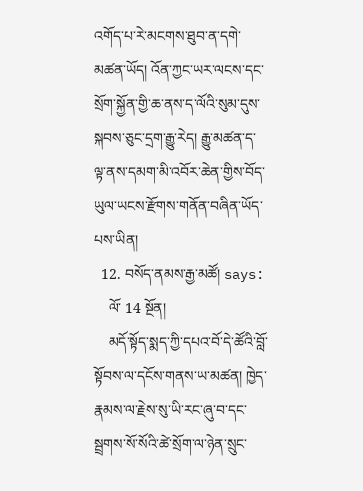འགོད་པ་རེ་མངགས་ཐུབ་ན་དགེ་མཚན་ཡོད། འོན་ཀྱང་ཡར་ལངས་དང་སྲོག་སྐྱོན་གྱི་ཆ་ནས་ད་ལོའི་སུམ་དུས་སྐབས་ཅུང་དྲག་རྒྱུ་རེད། རྒྱུ་མཚན་ད་ལྟ་ནས་དམག་མི་འབོར་ཆེན་གྱིས་བོད་ཡུལ་ཡངས་རྫོགས་གནོན་བཞིན་ཡོད་པས་ཡིན།
  12. བསོད་ནམས་རྒྱ་མཚོ། says:
    ལོ་ 14 སྔོན།
    མདོ་སྟོད་སྨད་ཀྱི་དཔའ་བོ་དེ་ཚོའི་བློ་སྟོབས་ལ་དངོས་གནས་ཡ་མཚན། ཁྱེད་རྣམས་ལ་རྗེས་སུ་ཡི་རང་ཞུ་བ་དང་སྦྲགས་སོ་སོའི་ཚེ་སྲོག་ལ་ཉེན་སྲུང་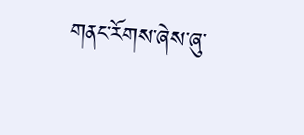གནང་རོགས་ཞེས་ཞུ་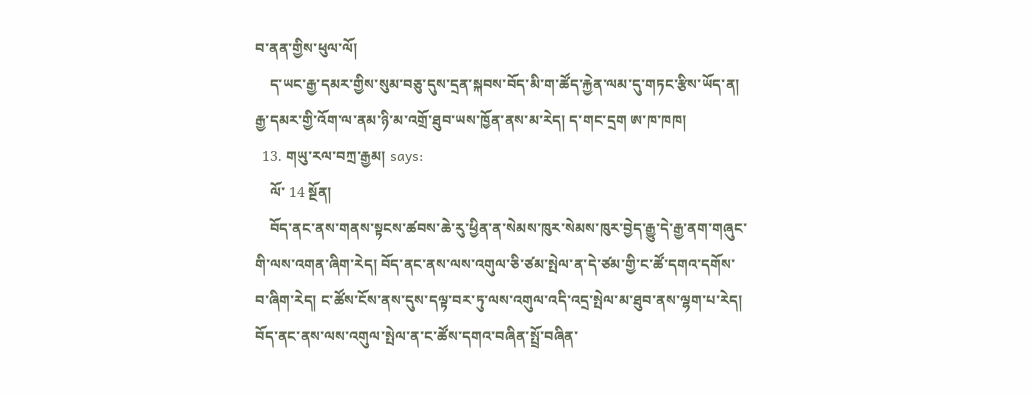བ་ནན་གྱིས་ཕུལ་ལོ།
    ད་ཡང་རྒྱ་དམར་གྱིས་སུམ་བཅུ་དུས་དྲན་སྐབས་བོད་མི་ག་ཚོད་རྐྱེན་ལམ་དུ་གཏང་རྩིས་ཡོད་ན། རྒྱ་དམར་གྱི་འོག་ལ་ནམ་ཉི་མ་འགྲོ་ཐུབ་ཡས་ཁྱོན་ནས་མ་རེད། ད་གང་དྲག ཨ་ཁ་ཁཁ།
  13. གཡུ་རལ་བཀྲ་རྒྱམ། says:
    ལོ་ 14 སྔོན།
    བོད་ནང་ནས་གནས་སྟངས་ཚབས་ཆེ་རུ་ཕྱིན་ན་སེམས་ཁུར་སེམས་ཁུར་བྱེད་རྒྱུ་དེ་རྒྱ་ནག་གཞུང་གི་ལས་འགན་ཞིག་རེད། བོད་ནང་ནས་ལས་འགུལ་ཅི་ཙམ་སྤེལ་ན་དེ་ཙམ་གྱི་ང་ཚོ་དགའ་དགོས་བ་ཞིག་རེད། ང་ཚོས་ངོས་ནས་དུས་དལྟ་བར་ཏུ་ལས་འགུལ་འདི་འདྲ་སྤེལ་མ་ཐུབ་ནས་ལྷག་པ་རེད། བོད་ནང་ནས་ལས་འགུལ་སྤེལ་ན་ང་ཚོས་དགའ་བཞིན་སྤྲོ་བཞིན་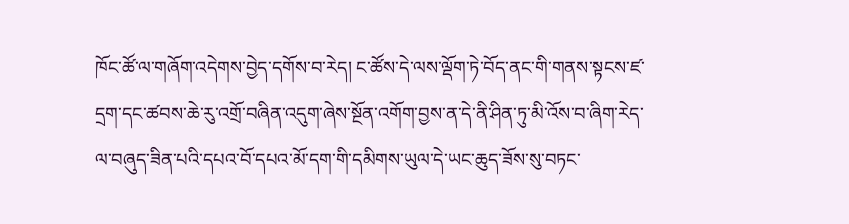ཁོང་ཚོ་ལ་གཞོག་འདེགས་བྱེད་དགོས་བ་རེད། ང་ཚོས་དེ་ལས་ལྡོག་ཏེ་བོད་ནང་གི་གནས་སྟངས་ཛ་དྲག་དང་ཚབས་ཆེ་རུ་འགྲོ་བཞིན་འདུག་ཞེས་སྔོན་འགོག་བྱས་ན་དེ་ནི་ཤིན་ཏུ་མི་འོས་བ་ཞིག་རེད་ལ་བཞུད་ཟིན་པའི་དཔའ་བོ་དཔའ་མོ་དག་གི་དམིགས་ཡུལ་དེ་ཡང་ཆུད་ཟོས་སུ་བཏང་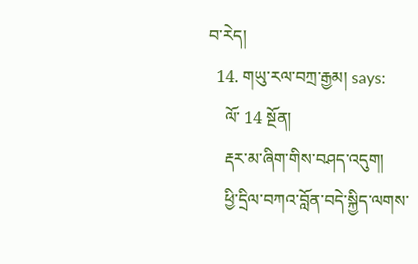བ་རེད།
  14. གཡུ་རལ་བཀྲ་རྒྱམ། says:
    ལོ་ 14 སྔོན།
    རྡར་མ་ཞིག་གིས་བཤད་འདུག།
    ཕྱི་དྲིལ་བཀའ་བློན་བདེ་སྐྱིད་ལགས་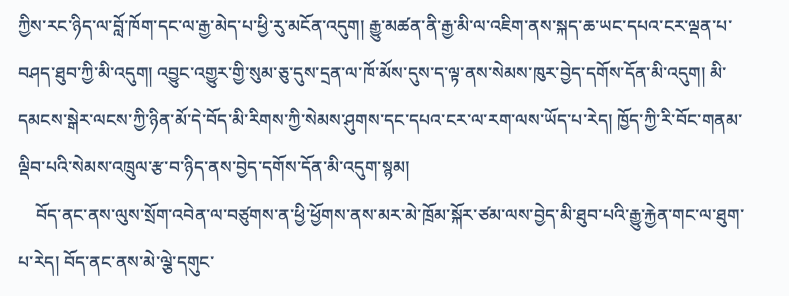ཀྱིས་རང་ཉིད་ལ་བློ་ཁོག་དང་ལ་རྒྱ་མེད་པ་ཕྱི་རུ་མངོན་འདུག། རྒྱུ་མཚན་ནི་རྒྱ་མི་ལ་འཇིག་ནས་སྐད་ཆ་ཡང་དཔའ་ངར་ལྡན་པ་བཤད་ཐུབ་ཀྱི་མི་འདུག། འབྱུང་འགྱུར་གྱི་སུམ་ཅུ་དུས་དྲན་ལ་ཁོ་མོས་དུས་ད་ལྟ་ནས་སེམས་ཁུར་བྱེད་དགོས་དོན་མི་འདུག། མི་དམངས་སྒེར་ལངས་ཀྱི་ཉིན་མོ་དེ་བོད་མི་རིགས་ཀྱི་སེམས་ཤུགས་དང་དཔའ་ངར་ལ་རག་ལས་ཡོད་པ་རེད། ཁྱོད་ཀྱི་རི་བོང་གནམ་ལྡིབ་པའི་སེམས་འཁྲུལ་རྩ་བ་ཉིད་ནས་བྱེད་དགོས་དོན་མི་འདུག་སྙམ།
    བོད་ནང་ནས་ལུས་སྲོག་འབེན་ལ་བཙུགས་ན་ཕྱི་ཕྱོགས་ནས་མར་མེ་ཁྲོམ་སྐོར་ཙམ་ལས་བྱེད་མི་ཐུབ་པའི་རྒྱུ་རྐྱེན་གང་ལ་ཐུག་པ་རེད། བོད་ནང་ནས་མེ་ལྕེ་དགུང་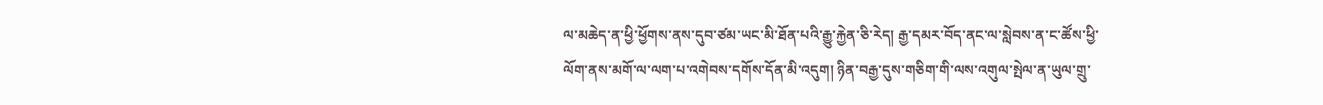ལ་མཆེད་ན་ཕྱི་ཕྱོགས་ནས་དུབ་ཙམ་ཡང་མི་ཐོན་པའི་རྒྱུ་རྐྱེན་ཅི་རེད། རྒྱ་དམར་བོད་ནང་ལ་སླེབས་ན་ང་ཚོས་ཕྱི་ལོག་ནས་མགོ་ལ་ལག་པ་འགེབས་དགོས་དོན་མི་འདུག། ཉིན་བརྒྱ་དུས་གཅིག་གི་ལས་འགུལ་སྤེལ་ན་ཡུལ་གྲུ་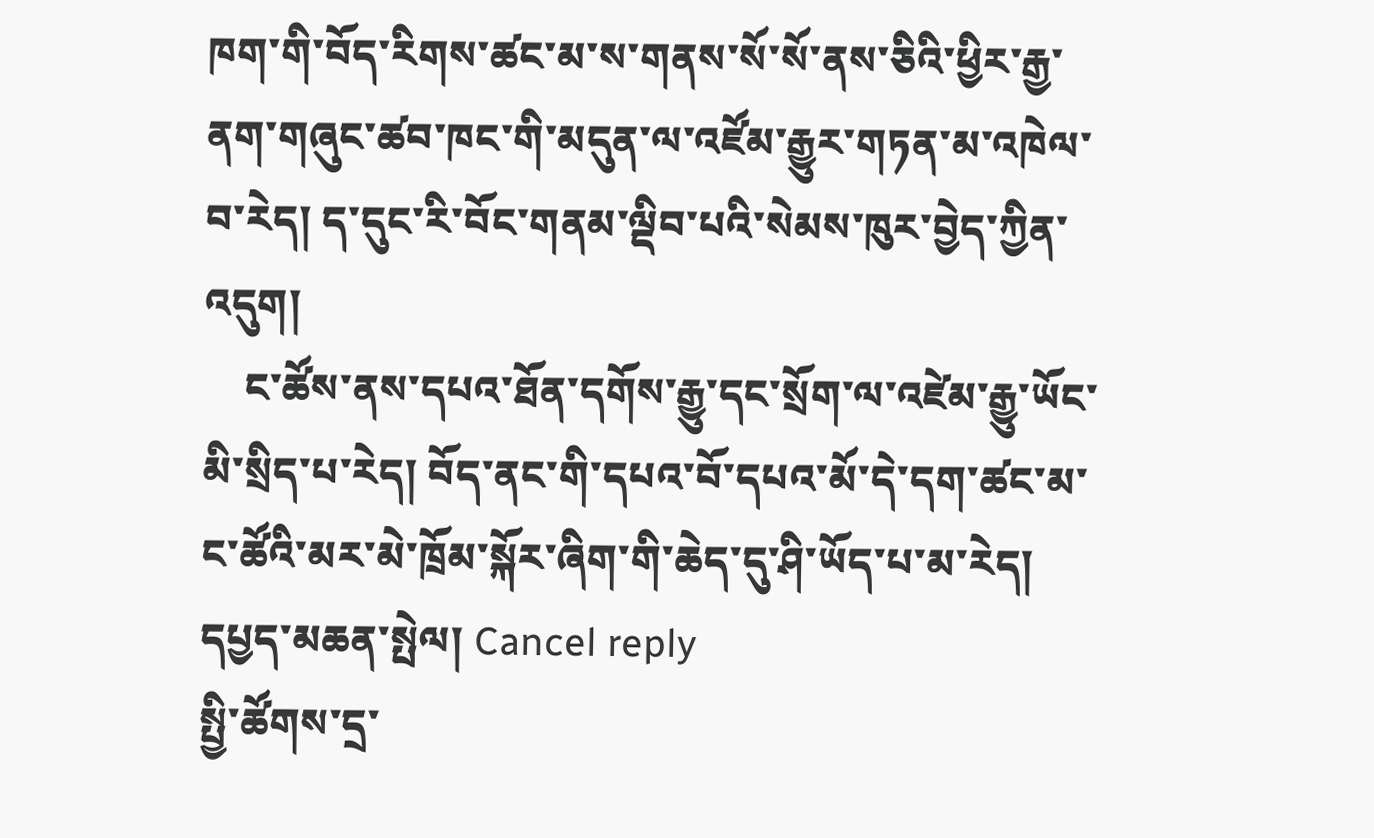ཁག་གི་བོད་རིགས་ཚང་མ་ས་གནས་སོ་སོ་ནས་ཅིའི་ཕྱིར་རྒྱ་ནག་གཞུང་ཚབ་ཁང་གི་མདུན་ལ་འཛོམ་རྒྱུར་གཏན་མ་འཁེལ་བ་རེད། ད་དུང་རི་བོང་གནམ་ལྡིབ་པའི་སེམས་ཁུར་བྱེད་ཀྱིན་འདུག།
    ང་ཚོས་ནས་དཔའ་ཐོན་དགོས་རྒྱུ་དང་སྲོག་ལ་འཛེམ་རྒྱུ་ཡོང་མི་སྲིད་པ་རེད། བོད་ནང་གི་དཔའ་བོ་དཔའ་མོ་དེ་དག་ཚང་མ་ང་ཚོའི་མར་མེ་ཁྲོམ་སྐོར་ཞིག་གི་ཆེད་དུ་ཤི་ཡོད་པ་མ་རེད།
དཔྱད་མཆན་སྤེལ། Cancel reply
སྤྱི་ཚོགས་དྲ་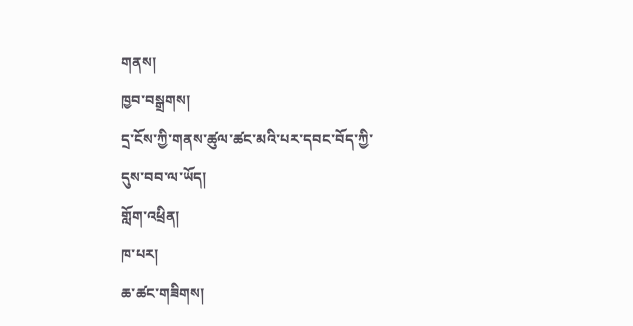གནས།
ཁྱབ་བསྒྲགས།
དྲ་ངོས་ཀྱི་གནས་ཚུལ་ཚང་མའི་པར་དབང་བོད་ཀྱི་དུས་བབ་ལ་ཡོད།
གློག་འཕྲིན།
ཁ་པར།
ཆ་ཚང་གཟིགས།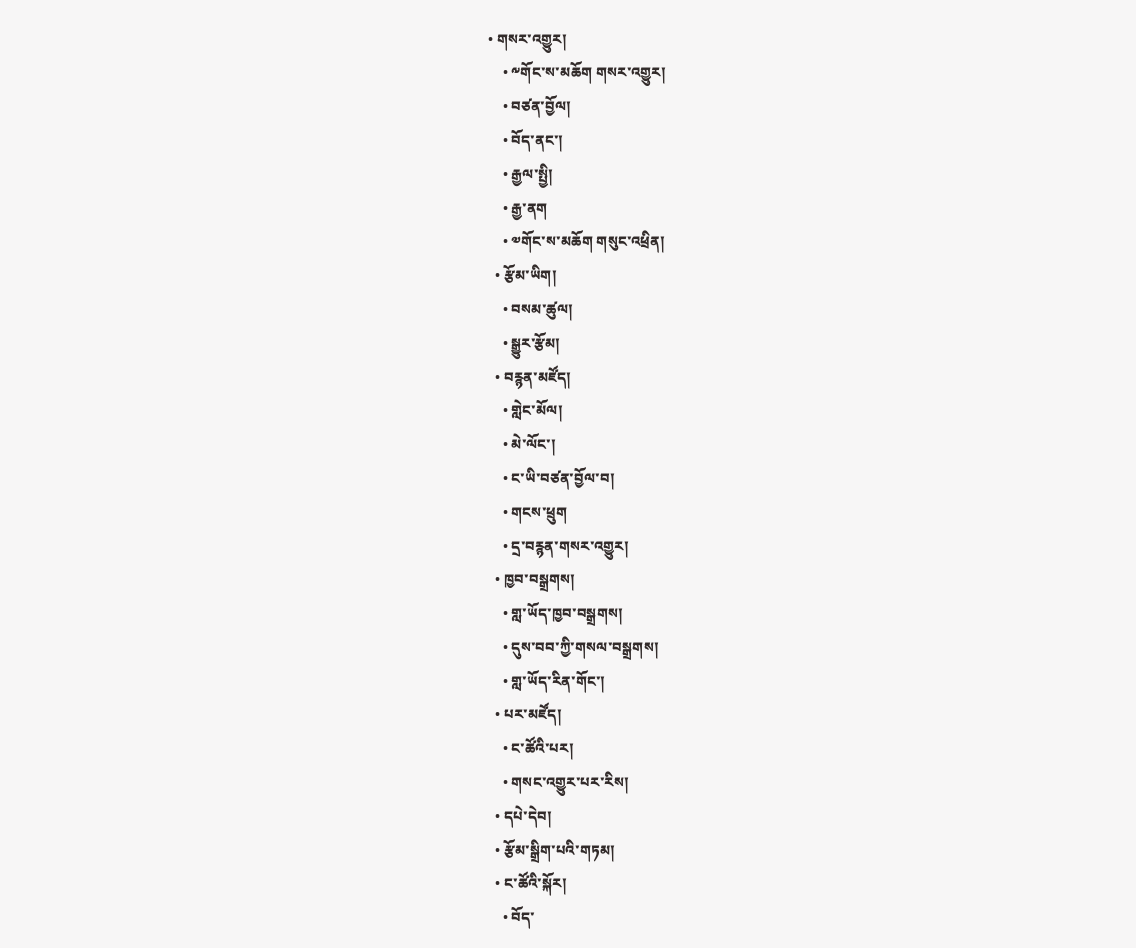• གསར་འགྱུར།
    • ༸གོང་ས་མཆོག གསར་འགྱུར།
    • བཙན་བྱོལ།
    • བོད་ནང་།
    • རྒྱལ་སྤྱི།
    • རྒྱ་ནག
    • ༧གོང་ས་མཆོག གསུང་འཕྲིན།
  • རྩོམ་ཡིག།
    • བསམ་ཚུལ།
    • སྒྱུར་རྩོམ།
  • བརྙན་མཛོད།
    • གླེང་མོལ།
    • མེ་ལོང་།
    • ང་ཡི་བཙན་བྱོལ་བ།
    • གངས་ཕྲུག
    • དྲ་བརྙན་གསར་འགྱུར།
  • ཁྱབ་བསྒྲགས།
    • གླ་ཡོད་ཁྱབ་བསྒྲགས།
    • དུས་བབ་ཀྱི་གསལ་བསྒྲགས།
    • གླ་ཡོད་རིན་གོང་།
  • པར་མཛོད།
    • ང་ཚོའི་པར།
    • གསང་འགྱུར་པར་རིས།
  • དཔེ་དེབ།
  • རྩོམ་སྒྲིག་པའི་གཏམ།
  • ང་ཚོའི་སྐོར།
    • བོད་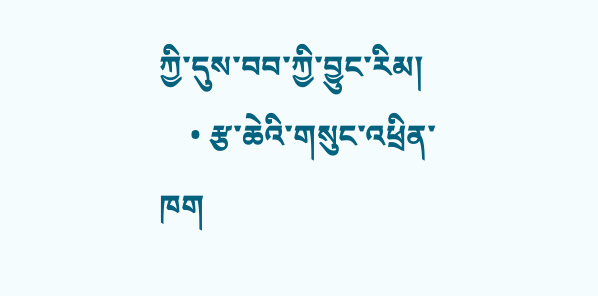ཀྱི་དུས་བབ་ཀྱི་བྱུང་རིམ།
    • རྩ་ཆེའི་གསུང་འཕྲིན་ཁག